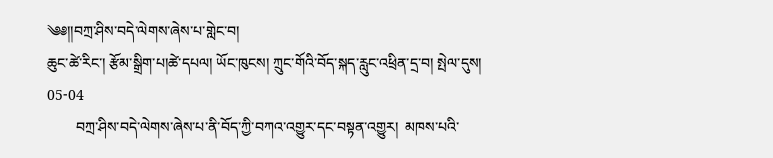༄༅།།བཀྲ་ཤིས་བདེ་ལེགས་ཞེས་པ་གླེང་བ།
ཆུང་ཚེ་རིང་། རྩོམ་སྒྲིག་པ།ཚེ་དཔལ། ཡོང་ཁུངས། ཀྲུང་གོའི་བོད་སྐད་རླུང་འཕྲིན་དྲ་བ། སྤེལ་དུས། 05-04
        བཀྲ་ཤིས་བདེ་ལེགས་ཞེས་པ་ནི་བོད་ཀྱི་བཀའ་འགྱུར་དང་བསྟན་འགྱུར།  མཁས་པའི་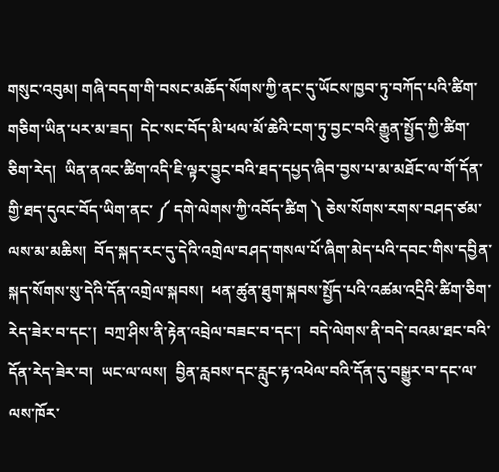གསུང་འབུམ། གཞི་བདག་གི་བསང་མཆོད་སོགས་ཀྱི་ནང་དུ་ཡོངས་ཁྱབ་ཏུ་བཀོད་པའི་ཚིག་གཅིག་ཡིན་པར་མ་ཟད།  དེང་སང་བོད་མི་ཕལ་མོ་ཆེའི་ངག་ཏུ་བྱང་བའི་རྒྱུན་སྤྱོད་ཀྱི་ཚིག་ཅིག་རེད།  ཡིན་ནའང་ཚིག་འདི་ཇི་ལྟར་བྱུང་བའི་ཐད་དཔྱད་ཞིབ་བྱས་པ་མ་མཐོང་ལ་གོ་དོན་གྱི་ཐད་དུའང་བོད་ཡིག་ནང་ ༼ དགེ་ལེགས་ཀྱི་འབོད་ཚིག ༽ ཅེས་སོགས་རགས་བཤད་ཙམ་ལས་མ་མཆིས།  བོད་སྐད་རང་དུ་དེའི་འགྲེལ་བཤད་གསལ་པོ་ཞིག་མེད་པའི་དབང་གིས་དབྱིན་སྐད་སོགས་སུ་དེའི་དོན་འགྲེལ་སྐབས།  ཕན་ཚུན་ཐུག་སྐབས་སྤྱོད་པའི་འཚམ་འདྲིའི་ཚིག་ཅིག་རེད་ཟེར་བ་དང་།  བཀྲ་ཤིས་ནི་རྟེན་འབྲེལ་བཟང་བ་དང་།  བདེ་ལེགས་ནི་བདེ་བའམ་ཐང་བའི་དོན་རེད་ཟེར་བ།  ཡང་ལ་ལས།  བྱིན་རླབས་དང་རླུང་རྟ་འཕེལ་བའི་དོན་དུ་བསྒྱུར་བ་དང་ལ་ལས་ཁོར་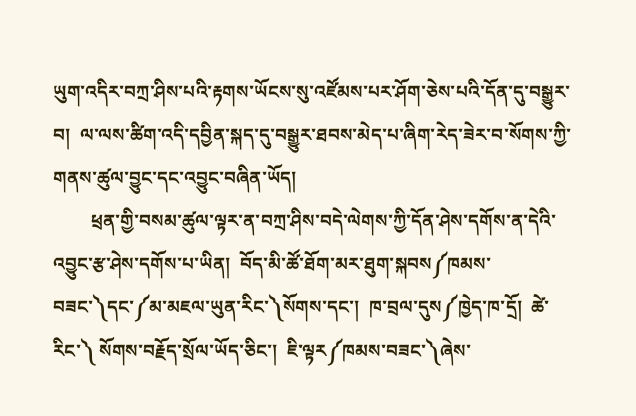ཡུག་འདིར་བཀྲ་ཤིས་པའི་རྟགས་ཡོངས་སུ་འཛོམས་པར་ཤོག་ཅེས་པའི་དོན་དུ་བསྒྱུར་བ།  ལ་ལས་ཚིག་འདི་དབྱིན་སྐད་དུ་བསྒྱུར་ཐབས་མེད་པ་ཞིག་རེད་ཟེར་བ་སོགས་ཀྱི་གནས་ཚུལ་བྱུང་དང་འབྱུང་བཞིན་ཡོད།
        ཕྲན་གྱི་བསམ་ཚུལ་ལྟར་ན་བཀྲ་ཤིས་བདེ་ལེགས་ཀྱི་དོན་ཤེས་དགོས་ན་དེའི་འབྱུང་རྩ་ཤེས་དགོས་པ་ཡིན།  བོད་མི་ཚོ་ཐོག་མར་ཐུག་སྐབས༼ཁམས་བཟང་༽དང་༼མ་མཇལ་ཡུན་རིང་༽སོགས་དང་།  ཁ་བྲལ་དུས༼ཁྱེད་ཁ་དྲོ།  ཚེ་རིང་༽ སོགས་བརྗོད་སྲོལ་ཡོད་ཅིང་།  ཇི་ལྟར༼ཁམས་བཟང་༽ཞེས་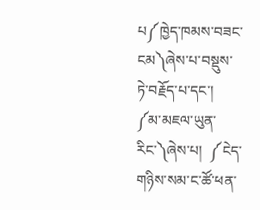པ༼ཁྱེད་ཁམས་བཟང་ངམ༽ཞེས་པ་བསྡུས་ཏེ་བརྗོད་པ་དང་།  ༼མ་མཇལ་ཡུན་རིང་༽ཞེས་པ།  ༼ངེད་གཉིས་སམ་ང་ཚོ་ཕན་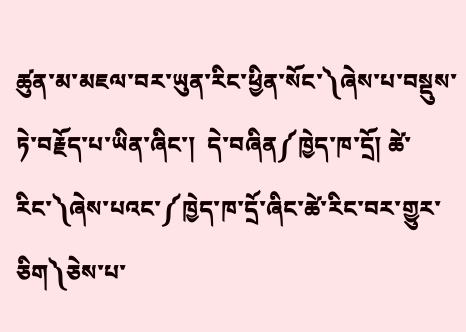ཚུན་མ་མཇལ་བར་ཡུན་རིང་ཕྱིན་སོང་༽ཞེས་པ་བསྡུས་ཏེ་བརྗོད་པ་ཡིན་ཞིང་།  དེ་བཞིན༼ཁྱེད་ཁ་དྲོ། ཚེ་རིང་༽ཞེས་པའང་༼ཁྱེད་ཁ་དྲོ་ཞིང་ཚེ་རིང་བར་གྱུར་ཅིག༽ཅེས་པ་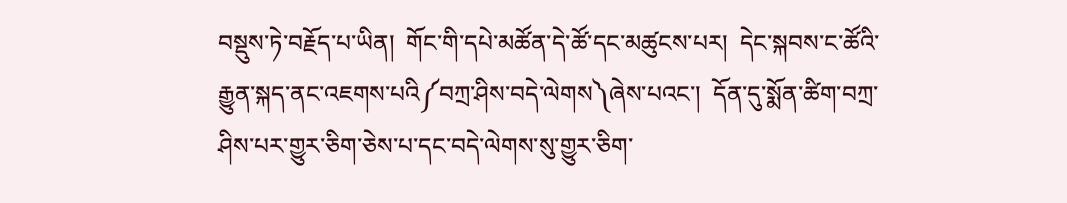བསྡུས་ཏེ་བརྗོད་པ་ཡིན།  གོང་གི་དཔེ་མཚོན་དེ་ཚོ་དང་མཚུངས་པར།  དེང་སྐབས་ང་ཚོའི་རྒྱུན་སྐད་ནང་འཇགས་པའི༼བཀྲ་ཤིས་བདེ་ལེགས༽ཞེས་པའང་།  དོན་དུ་སྨོན་ཚིག་བཀྲ་ཤིས་པར་གྱུར་ཅིག་ཅེས་པ་དང་བདེ་ལེགས་སུ་གྱུར་ཅིག་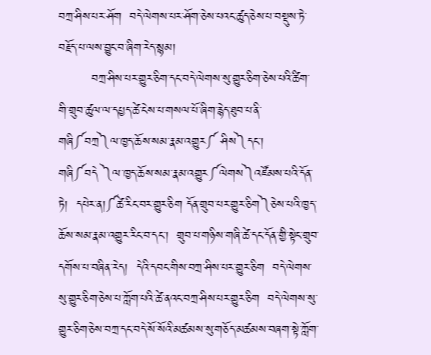བཀྲ་ཤིས་པར་ཤོག  བདེ་ལེགས་པར་ཤོག་ཅེས་པའང་ཚུད་ཅེས་པ་བསྡུས་ཏེ་བརྗོད་པ་ལས་བྱུང་བ་ཞིག་རེད་སྙམ།
        བཀྲ་ཤིས་པར་གྱུར་ཅིག་དང་བདེ་ལེགས་སུ་གྱུར་ཅིག་ཅེས་པའི་ཚིག་གི་གྲུབ་ཚུལ་ལ་དཔྱད་ཚེ་ངེས་པ་གསལ་པོ་ཞིག་རྙེད་ཐུབ་པ་ནི་གཞི༼བཀྲ༽ལ་ཁྱད་ཆོས་སམ་རྣམ་འགྱུར༼ ཤིས༽དང་། གཞི༼བདེ ༽ལ་ཁྱད་ཆོས་སམ་རྣམ་འགྱུར༼ལེགས༽འཛོམས་པའི་དོན་ཏེ།  དཔེར་ན།༼ཚེ་རིང་བར་གྱུར་ཅིག དོན་གྲུབ་པར་གྱུར་ཅིག༽ཅེས་པའི་ཁྱད་ཆོས་སམ་རྣམ་འགྱུར་རིང་བ་དང་།  གྲུབ་པ་གཉིས་གཞི་ཚེ་དང་དོན་གྱི་སྟེང་གྲུབ་དགོས་པ་བཞིན་རེད།  དེའི་དབང་གིས་བཀྲ་ཤིས་པར་གྱུར་ཅིག  བདེ་ལེགས་སུ་གྱུར་ཅིག་ཅེས་པ་ཀློག་པའི་ཚེ་ནའང་བཀྲ་ཤིས་པར་གྱུར་ཅིག  བདེ་ལེགས་སུ་གྱུར་ཅིག་ཅེས་བཀྲ་དང་བདེ་སོ་སོའི་མཚམས་སུ་གཅོད་མཚམས་བཞག་སྟེ་ཀློག་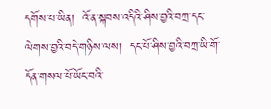དགོས་པ་ཡིན།  འོ་ན་སྐབས་འདིའི་ཤིས་བྱའི་བཀྲ་དང་ལེགས་བྱའི་བདེ་གཉིས་ལས།  དང་པོ་ཤིས་བྱའི་བཀྲ་ཡི་གོ་དོན་གསལ་པོ་ཡོང་བའི་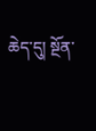ཆེད་དུ། སྔོན་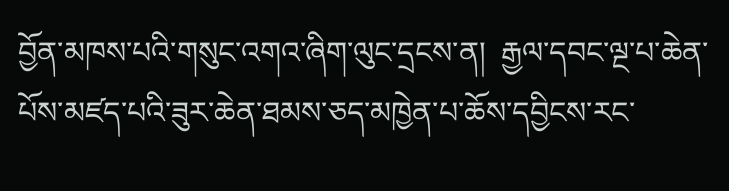བྱོན་མཁས་པའི་གསུང་འགའ་ཞིག་ལུང་དྲངས་ན།  རྒྱལ་དབང་ལྔ་པ་ཆེན་པོས་མཛད་པའི་ཟུར་ཆེན་ཐམས་ཅད་མཁྱེན་པ་ཆོས་དབྱིངས་རང་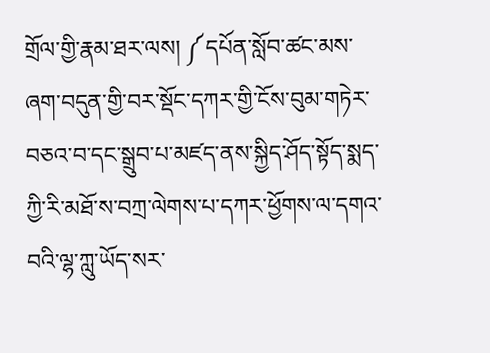གྲོལ་གྱི་རྣམ་ཐར་ལས། ༼དཔོན་སློབ་ཚང་མས་ཞག་བདུན་གྱི་བར་སྡོང་དཀར་གྱི་ངོས་བུམ་གཏེར་བཅའ་བ་དང་སྒྲུབ་པ་མཛད་ནས་སྐྱིད་ཤོད་སྟོད་སྨད་ཀྱི་རི་མཐོ་ས་བཀྲ་ལེགས་པ་དཀར་ཕྱོགས་ལ་དགའ་བའི་ལྷ་ཀླུ་ཡོད་སར་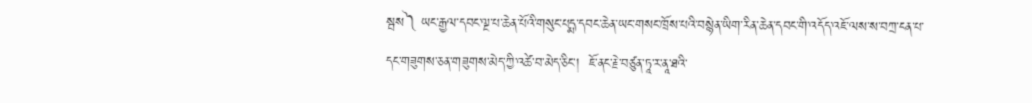སྦས༽ ཡང་རྒྱལ་དབང་ལྔ་པ་ཆེན་པོའི་གསུང་པདྨ་དབང་ཆེན་ཡང་གསང་ཁྲོས་པའི་བསྙེན་ཡིག་རིན་ཆེན་དབང་གི་འདོད་འཇོ་ལས་ས་བཀྲ་ངན་པ་དང་གཟུགས་ཅན་གཟུགས་མེད་ཀྱི་འཚེ་བ་མེད་ཅིང་།  ཇོ་ནང་རྗེ་བཙུན་ཏཱ་ར་ནཱ་ཐའི་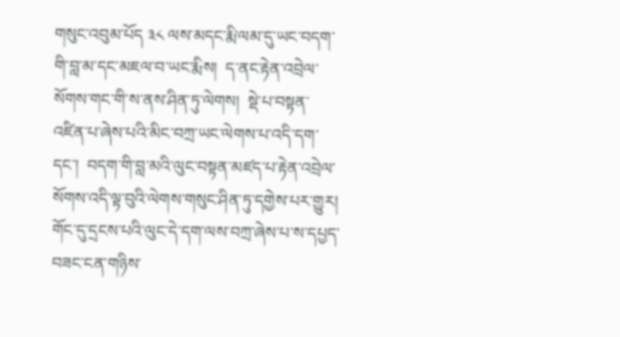གསུང་འབུམ་པོད ༣༨ ལས་མདང་རྨི་ལམ་དུ་ཡང་བདག་གི་བླ་མ་དང་མཇལ་བ་ཡང་རྨིས།  ད་ནང་རྟེན་འབྲེལ་སོགས་གང་གི་ས་ནས་ཤིན་ཏུ་ལེགས།  སྡེ་པ་བསྟན་འཛིན་པ་ཞེས་པའི་མིང་བཀྲ་ཡང་ལེགས་པ་འདི་དག་དང་།  བདག་གི་བླ་མའི་ལུང་བསྟན་མཛད་པ་རྟེན་འབྲེལ་སོགས་འདི་ལྟ་བུའི་ལེགས་གསུང་ཤིན་ཏུ་དགྱེས་པར་གྱུར།  གོང་དུ་དྲངས་པའི་ལུང་དེ་དག་ལས་བཀྲ་ཞེས་པ་ས་དཔྱད་བཟང་ངན་གཉིས་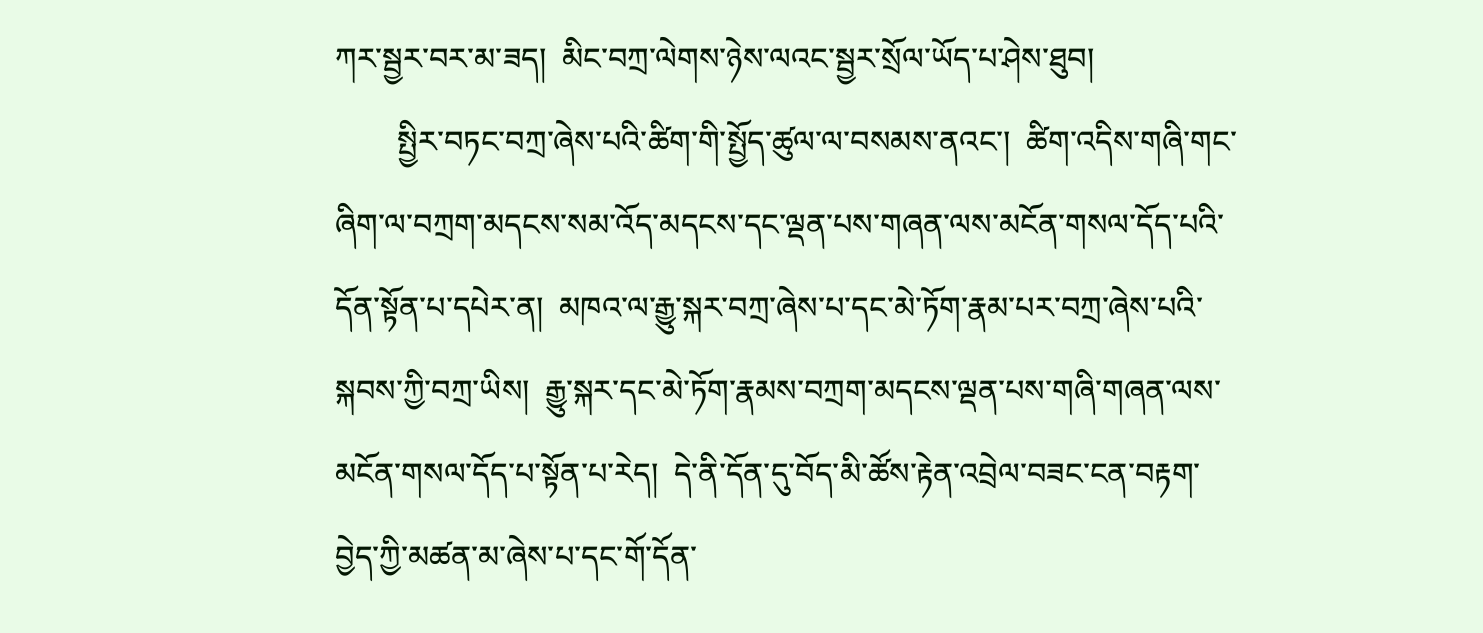ཀར་སྦྱར་བར་མ་ཟད།  མིང་བཀྲ་ལེགས་ཉེས་ལའང་སྦྱར་སྲོལ་ཡོད་པ་ཤེས་ཐུབ།
        སྤྱིར་བཏང་བཀྲ་ཞེས་པའི་ཚིག་གི་སྤྱོད་ཚུལ་ལ་བསམས་ནའང་།  ཚིག་འདིས་གཞི་གང་ཞིག་ལ་བཀྲག་མདངས་སམ་འོད་མདངས་དང་ལྡན་པས་གཞན་ལས་མངོན་གསལ་དོད་པའི་དོན་སྟོན་པ་དཔེར་ན།  མཁའ་ལ་རྒྱུ་སྐར་བཀྲ་ཞེས་པ་དང་མེ་ཏོག་རྣམ་པར་བཀྲ་ཞེས་པའི་སྐབས་ཀྱི་བཀྲ་ཡིས།  རྒྱུ་སྐར་དང་མེ་ཏོག་རྣམས་བཀྲག་མདངས་ལྡན་པས་གཞི་གཞན་ལས་མངོན་གསལ་དོད་པ་སྟོན་པ་རེད།  དེ་ནི་དོན་དུ་བོད་མི་ཚོས་རྟེན་འབྲེལ་བཟང་ངན་བརྟག་བྱེད་ཀྱི་མཚན་མ་ཞེས་པ་དང་གོ་དོན་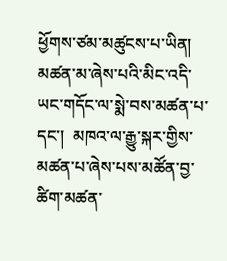ཕྱོགས་ཙམ་མཚུངས་པ་ཡིན།  མཚན་མ་ཞེས་པའི་མིང་འདི་ཡང་གདོང་ལ་སྨེ་བས་མཚན་པ་དང་།  མཁའ་ལ་རྒྱུ་སྐར་གྱིས་མཚན་པ་ཞེས་པས་མཚོན་བྱ་ཚིག་མཚན་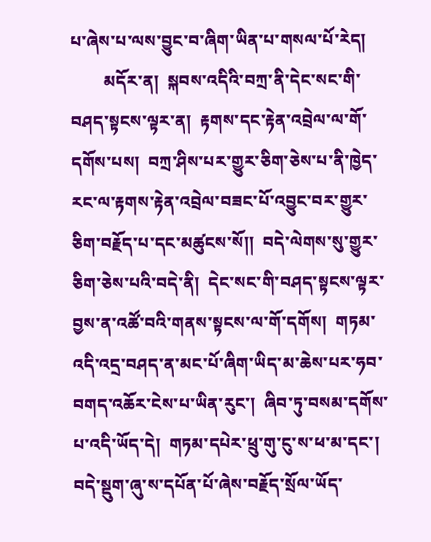པ་ཞེས་པ་ལས་བྱུང་བ་ཞིག་ཡིན་པ་གསལ་པོ་རེད།
        མདོར་ན།  སྐབས་འདིའི་བཀྲ་ནི་དེང་སང་གི་བཤད་སྟངས་ལྟར་ན།  རྟགས་དང་རྟེན་འབྲེལ་ལ་གོ་དགོས་པས།  བཀྲ་ཤིས་པར་གྱུར་ཅིག་ཅེས་པ་ནི་ཁྱེད་རང་ལ་རྟགས་རྟེན་འབྲེལ་བཟང་པོ་འབྱུང་བར་གྱུར་ཅིག་བརྗོད་པ་དང་མཚུངས་སོ།།  བདེ་ལེགས་སུ་གྱུར་ཅིག་ཅེས་པའི་བདེ་ནི།  དེང་སང་གི་བཤད་སྟངས་ལྟར་བྱས་ན་འཚོ་བའི་གནས་སྟངས་ལ་གོ་དགོས།  གཏམ་འདི་འདྲ་བཤད་ན་མང་པོ་ཞིག་ཡིད་མ་ཆེས་པར་ཧབ་བགད་འཆོར་ངེས་པ་ཡིན་རུང་།  ཞིབ་ཏུ་བསམ་དགོས་པ་འདི་ཡོད་དེ།  གཏམ་དཔེར་ཕྲུ་གུ་ངུ་ས་ཕ་མ་དང་།  བདེ་སྡུག་ཞུ་ས་དཔོན་པོ་ཞེས་བརྗོད་སྲོལ་ཡོད་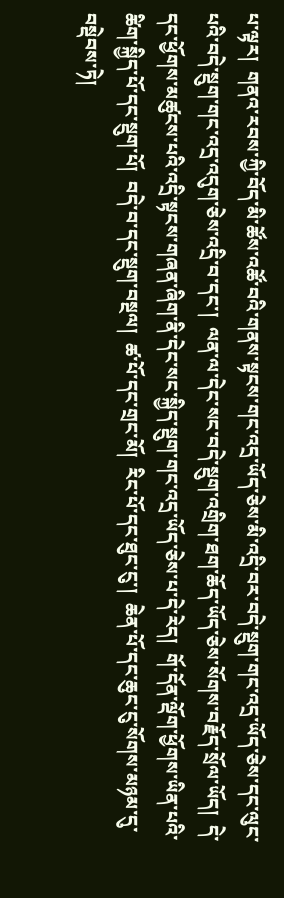པ་ལྟར།  གནའ་རབས་ཀྱི་བོད་མི་ཚོས་འཚོ་བའི་གནས་སྟངས་གང་འདྲ་ཡོད་ཅེས་མི་འདྲི་བར་བདེ་སྡུག་གང་འདྲ་ཡོད་ཅེས་དང་ལུང་པའི་བདེ་སྡུག་གང་འདྲ་འདུག་ཅེས་འདྲི་བ་དང་།  ལན་ལ་དེང་སང་བདེ་སྡུག་འགྲིག་ཐག་ཆོད་ཡོད་ཅེས་སོགས་བརྗོད་སྲོལ་ཡོད།  དེ་དང་ཕྱོགས་མཚུངས་པའི་འདྲི་སྟངས་གཞན་ཞིག་ནི་དེང་སང་སྐྱིད་སྡུག་གང་འདྲ་ཡོད་ཅེས་པ་དེ་རེད།  གོ་དོན་ལྡོག་ཕྱོགས་ཡིན་པའི་ཚིག་སྐྱིད་པོ་དང་སྡུག་པོ།  བདེ་བ་དང་སྡུག་བསྔལ།  ཚ་པོ་དང་གྲང་མོ།  རིང་པོ་དང་ཐུང་ངུ་།  ཆེན་པོ་དང་ཆུང་ངུ་སོགས་མཉམ་དུ་བསྡེབས་ཏེ།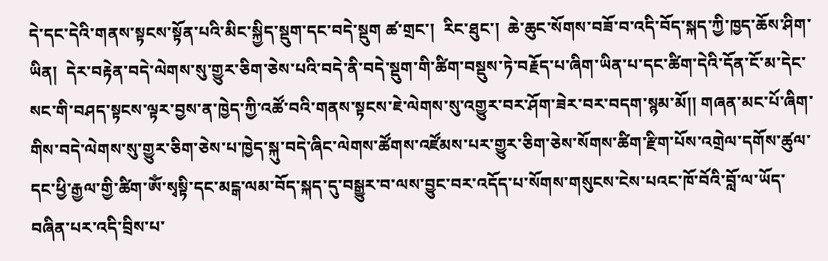དེ་དང་དེའི་གནས་སྟངས་སྟོན་པའི་མིང་སྐྱིད་སྡུག་དང་བདེ་སྡུག ཚ་གྲང་།  རིང་ཐུང་།  ཆེ་ཆུང་སོགས་བཟོ་བ་འདི་བོད་སྐད་ཀྱི་ཁྱད་ཆོས་ཤིག་ཡིན།  དེར་བརྟེན་བདེ་ལེགས་སུ་གྱུར་ཅིག་ཅེས་པའི་བདེ་ནི་བདེ་སྡུག་གི་ཚིག་བསྡུས་ཏེ་བརྗོད་པ་ཞིག་ཡིན་པ་དང་ཚིག་དེའི་དོན་ངོ་མ་དེང་སང་གི་བཤད་སྟངས་ལྟར་བྱས་ན་ཁྱེད་ཀྱི་འཚོ་བའི་གནས་སྟངས་ཇེ་ལེགས་སུ་འགྱུར་བར་ཤོག་ཟེར་བར་བདག་སྙམ་མོ།། གཞན་མང་པོ་ཞིག་གིས་བདེ་ལེགས་སུ་གྱུར་ཅིག་ཅེས་པ་ཁྱེད་སྐུ་བདེ་ཞིང་ལེགས་ཚོགས་འཛོམས་པར་གྱུར་ཅིག་ཅེས་སོགས་ཚིག་རྫིག་པོས་འགྲེལ་དགོས་ཚུལ་དང་ཕྱི་རྒྱལ་གྱི་ཚིག་ཨོཾ་སྭསྟི་དང་མངྒ་ལམ་བོད་སྐད་དུ་བསྒྱུར་བ་ལས་བྱུང་བར་འདོད་པ་སོགས་གསུངས་ངེས་པའང་ཁོ་བོའི་བློ་ལ་ཡོད་བཞིན་པར་འདི་བྲིས་པ་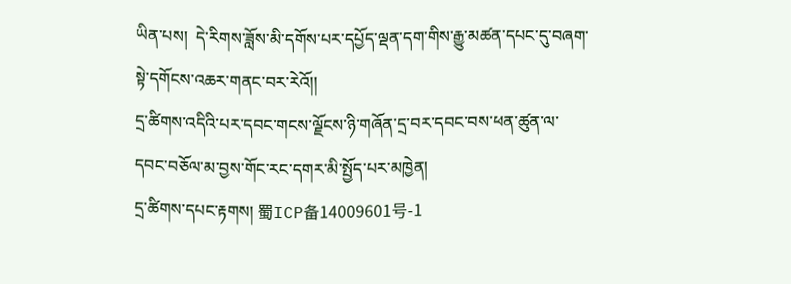ཡིན་པས།  དེ་རིགས་ཟློས་མི་དགོས་པར་དཔྱོད་ལྡན་དག་གིས་རྒྱུ་མཚན་དཔང་དུ་བཞག་སྟེ་དགོངས་འཆར་གནང་བར་རེའོ།།
དྲ་ཚིགས་འདིའི་པར་དབང་གངས་ལྗོངས་ཉི་གཞོན་དྲ་བར་དབང་བས་ཕན་ཚུན་ལ་དབང་བཅོལ་མ་བྱས་གོང་རང་དགར་མི་སྤྱོད་པར་མཁྱེན།
དྲ་ཚིགས་དཔང་རྟགས། 蜀ICP备14009601号-1